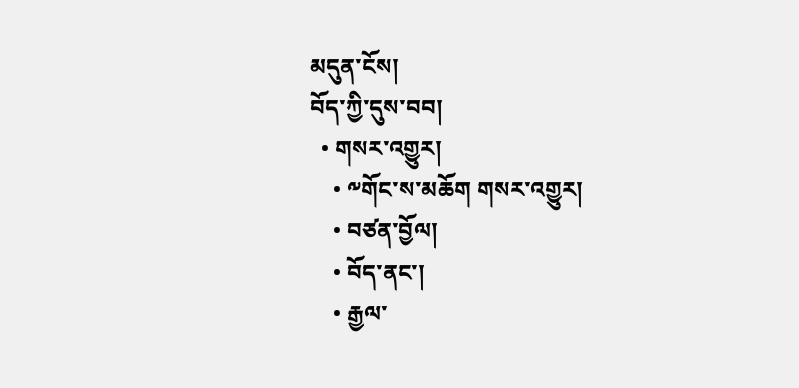མདུན་ངོས།
བོད་ཀྱི་དུས་བབ།
  • གསར་འགྱུར།
    • ༸གོང་ས་མཆོག གསར་འགྱུར།
    • བཙན་བྱོལ།
    • བོད་ནང་།
    • རྒྱལ་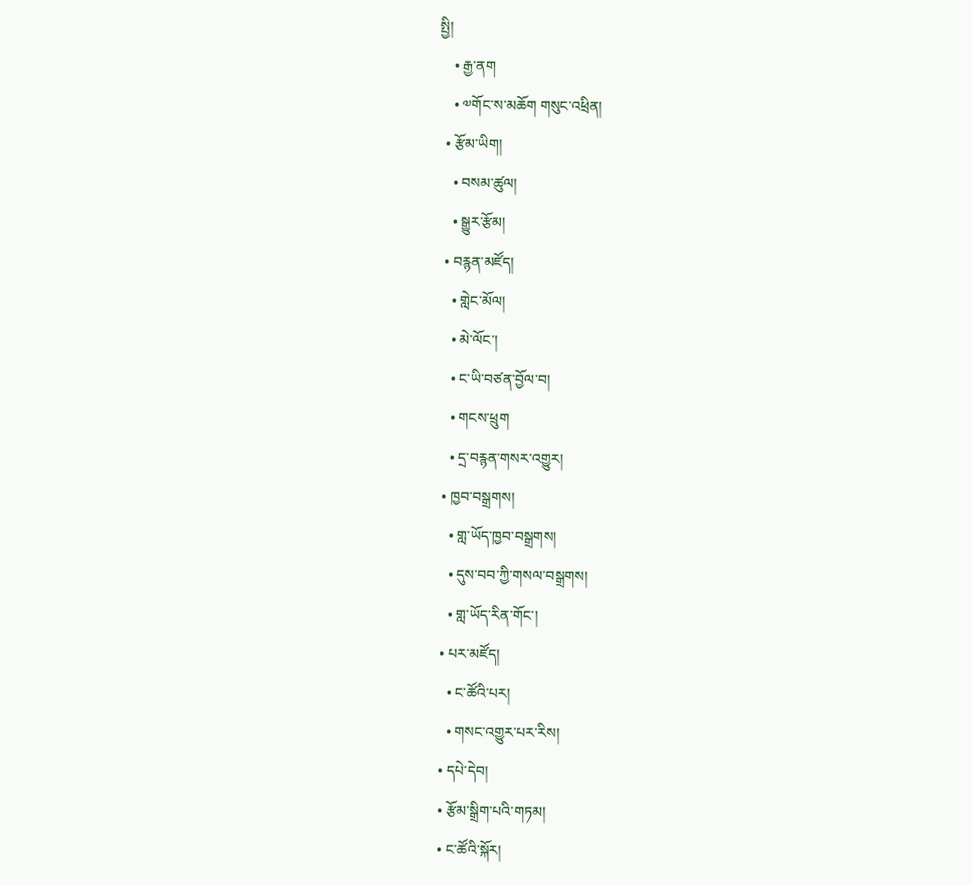སྤྱི།
    • རྒྱ་ནག
    • ༧གོང་ས་མཆོག གསུང་འཕྲིན།
  • རྩོམ་ཡིག།
    • བསམ་ཚུལ།
    • སྒྱུར་རྩོམ།
  • བརྙན་མཛོད།
    • གླེང་མོལ།
    • མེ་ལོང་།
    • ང་ཡི་བཙན་བྱོལ་བ།
    • གངས་ཕྲུག
    • དྲ་བརྙན་གསར་འགྱུར།
  • ཁྱབ་བསྒྲགས།
    • གླ་ཡོད་ཁྱབ་བསྒྲགས།
    • དུས་བབ་ཀྱི་གསལ་བསྒྲགས།
    • གླ་ཡོད་རིན་གོང་།
  • པར་མཛོད།
    • ང་ཚོའི་པར།
    • གསང་འགྱུར་པར་རིས།
  • དཔེ་དེབ།
  • རྩོམ་སྒྲིག་པའི་གཏམ།
  • ང་ཚོའི་སྐོར།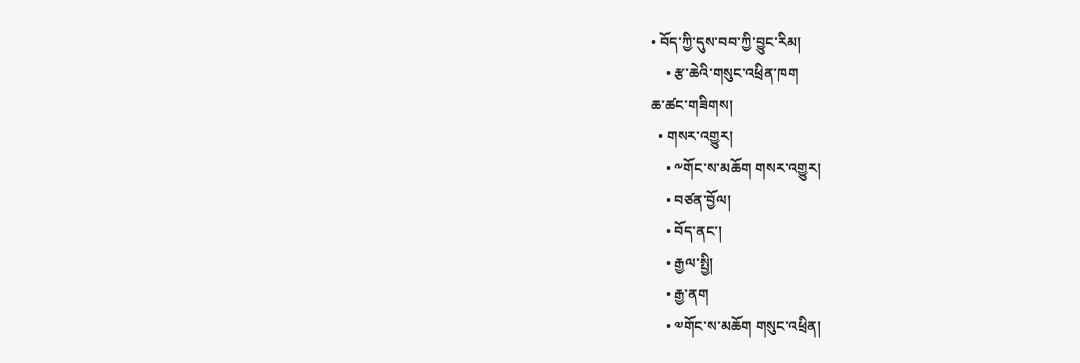• བོད་ཀྱི་དུས་བབ་ཀྱི་བྱུང་རིམ།
    • རྩ་ཆེའི་གསུང་འཕྲིན་ཁག
ཆ་ཚང་གཟིགས།
  • གསར་འགྱུར།
    • ༸གོང་ས་མཆོག གསར་འགྱུར།
    • བཙན་བྱོལ།
    • བོད་ནང་།
    • རྒྱལ་སྤྱི།
    • རྒྱ་ནག
    • ༧གོང་ས་མཆོག གསུང་འཕྲིན།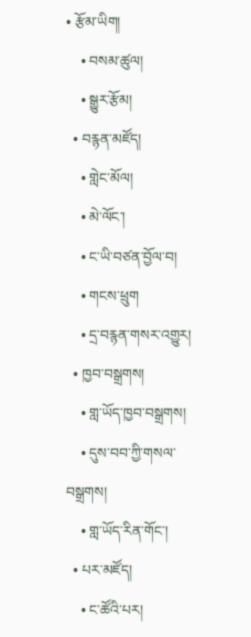• རྩོམ་ཡིག།
    • བསམ་ཚུལ།
    • སྒྱུར་རྩོམ།
  • བརྙན་མཛོད།
    • གླེང་མོལ།
    • མེ་ལོང་།
    • ང་ཡི་བཙན་བྱོལ་བ།
    • གངས་ཕྲུག
    • དྲ་བརྙན་གསར་འགྱུར།
  • ཁྱབ་བསྒྲགས།
    • གླ་ཡོད་ཁྱབ་བསྒྲགས།
    • དུས་བབ་ཀྱི་གསལ་བསྒྲགས།
    • གླ་ཡོད་རིན་གོང་།
  • པར་མཛོད།
    • ང་ཚོའི་པར།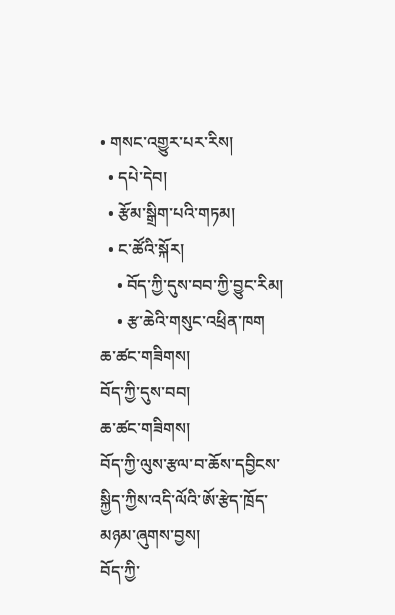• གསང་འགྱུར་པར་རིས།
  • དཔེ་དེབ།
  • རྩོམ་སྒྲིག་པའི་གཏམ།
  • ང་ཚོའི་སྐོར།
    • བོད་ཀྱི་དུས་བབ་ཀྱི་བྱུང་རིམ།
    • རྩ་ཆེའི་གསུང་འཕྲིན་ཁག
ཆ་ཚང་གཟིགས།
བོད་ཀྱི་དུས་བབ།
ཆ་ཚང་གཟིགས།
བོད་ཀྱི་ལུས་རྩལ་བ་ཆོས་དབྱིངས་སྐྱིད་ཀྱིས་འདི་ལོའི་ཨོ་རྩེད་ཁྲོད་མཉམ་ཞུགས་བྱས།
བོད་ཀྱི་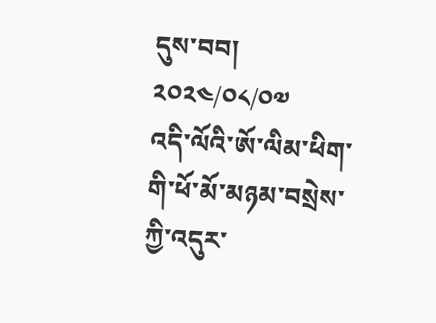དུས་བབ།
༢༠༢༤/༠༨/༠༧
འདི་ལོའི་ཨོ་ལིམ་ཕིག་གི་ཕོ་མོ་མཉམ་བསྲེས་ཀྱི་འདུར་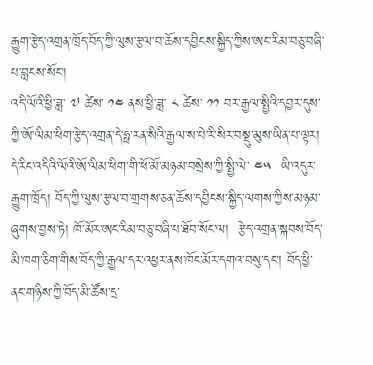རྒྱུག་རྩེད་འགྲན་ཁྲོད་བོད་ཀྱི་ལུས་རྩལ་བ་ཆོས་དབྱིངས་སྐྱིད་ཀྱིས་ཨང་རིམ་བཅུ་བཞི་པ་བླངས་སོང་།
འདི་ལོའི་ཕྱི་ཟླ་ ༧ ཚེས་ ༡༤ ནས་ཕྱི་ཟླ་ ༨ ཚེས་ ༡༡ བར་རྒྱལ་སྤྱིའི་དབྱར་དུས་ཀྱི་ཨོ་ལིམ་ཕིག་རྩེད་འགྲན་དེ་ཧྥ་རན་སིའི་རྒྱལ་ས་པེ་རི་སིར་བསྡུ་མུས་ཡིན་པ་ལྟར། དེ་རིང་འདིའི་ལོའི་ཨོ་ལིམ་ཕིག་གི་ཕོ་མོ་མཉམ་བསྲེས་ཀྱི་སྤྱི་ལེ་ ༤༥  ཡི་འདུར་རྒྱུག་ཁྲོད། བོད་ཀྱི་ལུས་རྩལ་བ་གྲགས་ཅན་ཆོས་དབྱིངས་སྐྱིད་ལགས་ཀྱིས་མཉམ་ཞུགས་བྱས་ཏེ། ཁོ་མོར་ཨང་རིམ་བཅུ་བཞི་པ་ཐོབ་སོང་ལ།  རྩེད་འགྲན་སྐབས་བོད་མི་ཁག་ཅིག་གིས་བོད་ཀྱི་རྒྱལ་དར་འཕྱར་ནས་ཁོང་མོར་དགའ་བསུ་དང་། བོད་ཕྱི་ནང་གཉིས་ཀྱི་བོད་མི་ཚོས་དྲ་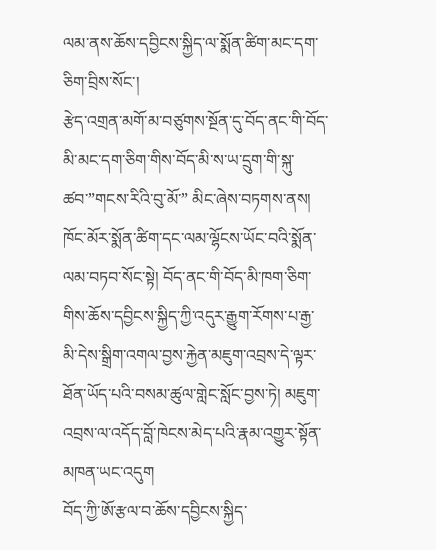ལམ་ནས་ཆོས་དབྱིངས་སྐྱིད་ལ་སྨོན་ཚིག་མང་དག་ཅིག་བྲིས་སོང་།
རྩེད་འགྲན་མགོ་མ་བཙུགས་སྔོན་དུ་བོད་ནང་གི་བོད་མི་མང་དག་ཅིག་གིས་བོད་མི་ས་ཡ་དྲུག་གི་སྐུ་ཚབ་”གངས་རིའི་བུ་མོ་” མིང་ཞེས་བཏགས་ནས། ཁོང་མོར་སྨོན་ཚིག་དང་ལམ་ལྷོངས་ཡོང་བའི་སྨོན་ལམ་བཏབ་སོང་སྟེ། བོད་ནང་གི་བོད་མི་ཁག་ཅིག་གིས་ཆོས་དབྱིངས་སྐྱིད་ཀྱི་འདུར་རྒྱུག་རོགས་པ་རྒྱ་མི་དེས་སྒྲིག་འགལ་བྱས་རྐྱེན་མཇུག་འབྲས་དེ་ལྟར་ཐོན་ཡོད་པའི་བསམ་ཚུལ་གླེང་སློང་བྱས་ཏེ། མཇུག་འབྲས་ལ་འདོད་བློ་ཁེངས་མེད་པའི་རྣམ་འགྱུར་སྟོན་མཁན་ཡང་འདུག
བོད་ཀྱི་ཨོ་རྩལ་བ་ཆོས་དབྱིངས་སྐྱིད་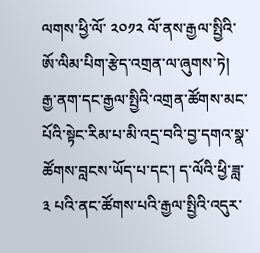ལགས་ཕྱི་ལོ་ ༢༠༡༢ ལོ་ནས་རྒྱལ་སྤྱིའི་ཨོ་ལིམ་པིག་རྩེད་འགྲན་ལ་ཞུགས་ཏེ། རྒྱ་ནག་དང་རྒྱལ་སྤྱིའི་འགྲན་ཚོགས་མང་པོའི་སྟེང་རིམ་པ་མི་འདྲ་བའི་བྱ་དགའ་སྣ་ཚོགས་བླངས་ཡོད་པ་དང་། ད་ལོའི་ཕྱི་ཟླ་༣ པའི་ནང་ཚོགས་པའི་རྒྱལ་སྤྱིའི་འདུར་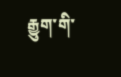རྒྱུག་གི་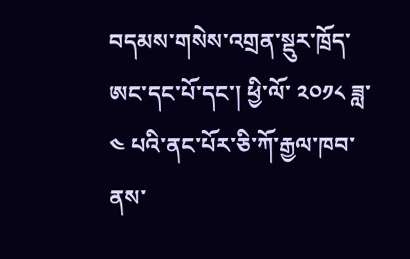བདམས་གསེས་འགྲན་སྡུར་ཁྲོད་ཨང་དང་པོ་དང་། ཕྱི་ལོ་ ༢༠༡༨ ཟླ་ ༤ པའི་ནང་པོར་ཅི་ཀོ་རྒྱལ་ཁབ་ནས་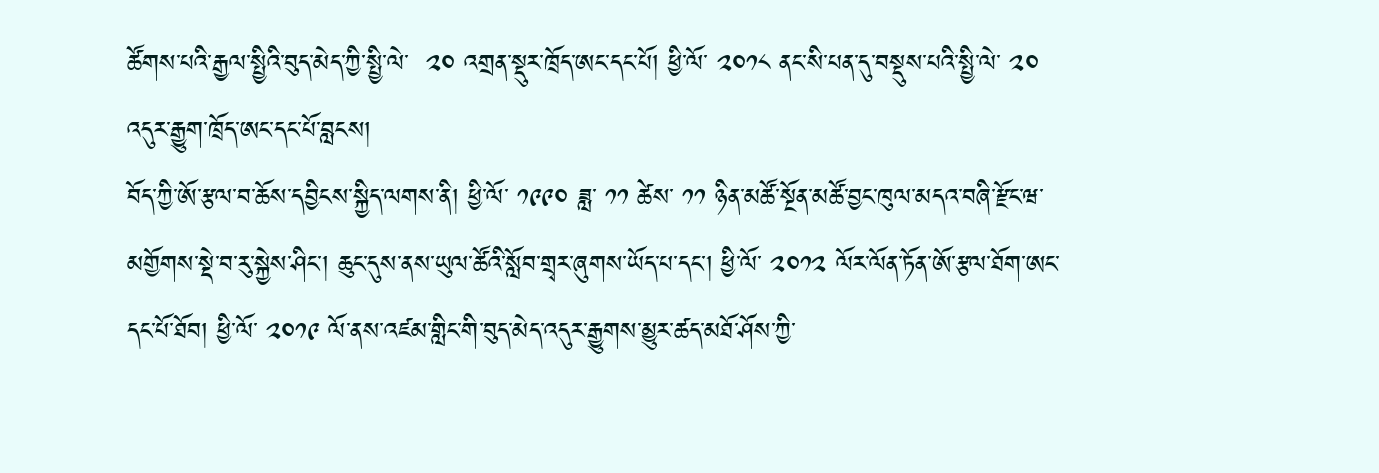ཚོགས་པའི་རྒྱལ་སྤྱིའི་བུད་མེད་ཀྱི་སྤྱི་ལེ་  ༢༠ འགྲན་སྡུར་ཁྲོད་ཨང་དང་པོ། ཕྱི་ལོ་ ༢༠༡༨ ནང་སི་པན་དུ་བསྡུས་པའི་སྤྱི་ལེ་ ༢༠ འདུར་རྒྱུག་ཁྲོད་ཨང་དང་པོ་བླངས།
བོད་ཀྱི་ཨོ་རྩལ་བ་ཆོས་དབྱིངས་སྐྱིད་ལགས་ནི། ཕྱི་ལོ་ ༡༩༩༠ ཟླ་ ༡༡ ཚེས་ ༡༡ ཉིན་མཚོ་སྔོན་མཚོ་བྱང་ཁུལ་མདའ་བཞི་རྫོང་ཝ་མགྱོགས་སྡེ་བ་རུ་སྐྱེས་ཤིང་། ཆུང་དུས་ནས་ཡུལ་ཚོའི་སློབ་གྲྭར་ཞུགས་ཡོད་པ་དང་། ཕྱི་ལོ་ ༢༠༡༢ ལོར་ལོན་ཏོན་ཨོ་རྩལ་ཐོག་ཨང་དང་པོ་ཐོབ། ཕྱི་ལོ་ ༢༠༡༩ ལོ་ནས་འཛམ་གླིང་གི་བུད་མེད་འདུར་རྒྱུགས་མྱུར་ཚད་མཐོ་ཤོས་ཀྱི་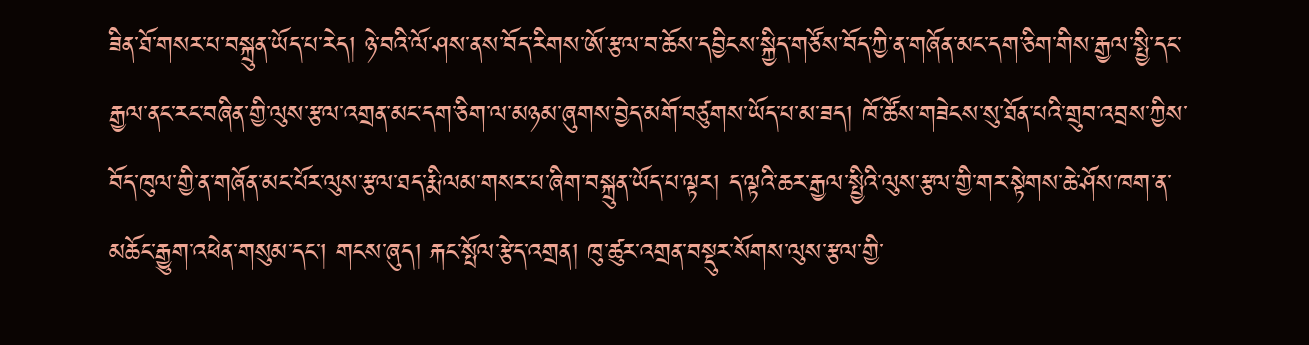ཟིན་ཐོ་གསར་པ་བསྐྲུན་ཡོད་པ་རེད། ཉེ་བའི་ལོ་ཤས་ནས་བོད་རིགས་ཨོ་རྩལ་བ་ཆོས་དབྱིངས་སྐྱིད་གཙོས་བོད་ཀྱི་ན་གཞོན་མང་དག་ཅིག་གིས་རྒྱལ་སྤྱི་དང་རྒྱལ་ནང་རང་བཞིན་གྱི་ལུས་རྩལ་འགྲན་མང་དག་ཅིག་ལ་མཉམ་ཞུགས་བྱེད་མགོ་བཙུགས་ཡོད་པ་མ་ཟད། ཁོ་ཚོས་གཟེངས་སུ་ཐོན་པའི་གྲུབ་འབྲས་ཀྱིས་བོད་ཁུལ་གྱི་ན་གཞོན་མང་པོར་ལུས་རྩལ་ཐད་རྨི་ལམ་གསར་པ་ཞིག་བསྐྲུན་ཡོད་པ་ལྟར། ད་ལྟའི་ཆར་རྒྱལ་སྤྱིའི་ལུས་རྩལ་གྱི་གར་སྟེགས་ཆེ་ཤོས་ཁག་ན་མཆོང་རྒྱུག་འཕེན་གསུམ་དང་། གངས་ཞུད། རྐང་སྤོལ་རྩེད་འགྲན། ཁུ་ཚུར་འགྲན་བསྡུར་སོགས་ལུས་རྩལ་གྱི་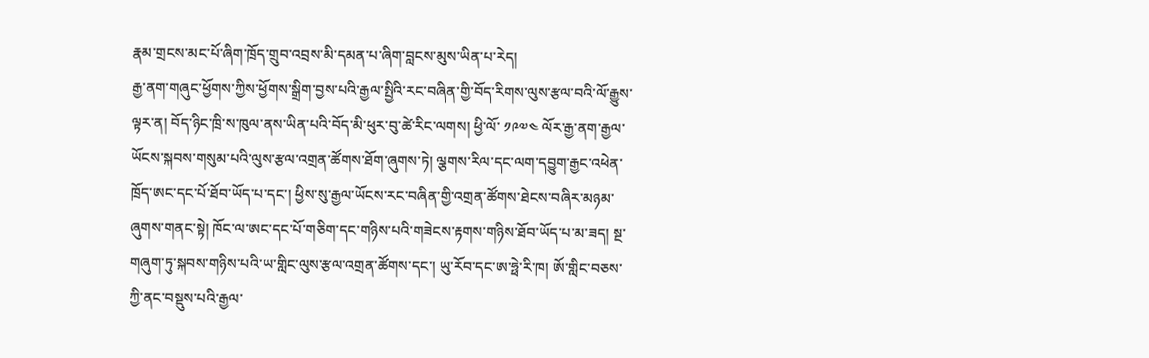རྣམ་གྲངས་མང་པོ་ཞིག་ཁྲོད་གྲུབ་འབྲས་མི་དམན་པ་ཞིག་བླངས་མུས་ཡིན་པ་རེད།
རྒྱ་ནག་གཞུང་ཕྱོགས་ཀྱིས་ཕྱོགས་སྒྲིག་བྱས་པའི་རྒྱལ་སྤྱིའི་རང་བཞིན་གྱི་བོད་རིགས་ལུས་རྩལ་བའི་ལོ་རྒྱུས་ལྟར་ན། བོད་ཉིང་ཁྲི་ས་ཁུལ་ནས་ཡིན་པའི་བོད་མི་ཕུར་བུ་ཚེ་རིང་ལགས། ཕྱི་ལོ་ ༡༩༧༤ ལོར་རྒྱ་ནག་རྒྱལ་ཡོངས་སྐབས་གསུམ་པའི་ལུས་རྩལ་འགྲན་ཚོགས་ཐོག་ཞུགས་ཏེ། ལྕགས་རིལ་དང་ལག་དབྱུག་རྒྱང་འཕེན་ཁྲོད་ཨང་དང་པོ་ཐོབ་ཡོད་པ་དང་། ཕྱིས་སུ་རྒྱལ་ཡོངས་རང་བཞིན་གྱི་འགྲན་ཚོགས་ཐེངས་བཞིར་མཉམ་ཞུགས་གནང་སྟེ། ཁོང་ལ་ཨང་དང་པོ་གཅིག་དང་གཉིས་པའི་གཟེངས་རྟགས་གཉིས་ཐོབ་ཡོད་པ་མ་ཟད། སྔ་གཞུག་ཏུ་སྐབས་གཉིས་པའི་ཡ་གླིང་ལུས་རྩལ་འགྲན་ཚོགས་དང་། ཡུ་རོབ་དང་ཨ་ཧྥེ་རི་ཁ། ཨོ་གླིང་བཅས་ཀྱི་ནང་བསྡུས་པའི་རྒྱལ་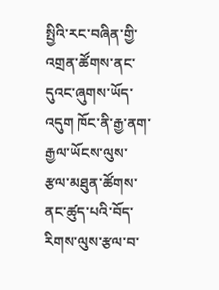སྤྱིའི་རང་བཞིན་གྱི་འགྲན་ཚོགས་ནང་དུའང་ཞུགས་ཡོད་འདུག ཁོང་ནི་རྒྱ་ནག་རྒྱལ་ཡོངས་ལུས་རྩལ་མཐུན་ཚོགས་ནང་ཚུད་པའི་བོད་རིགས་ལུས་རྩལ་བ་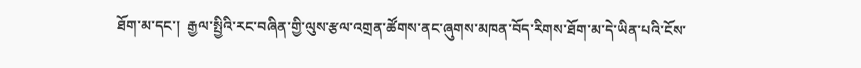ཐོག་མ་དང་།  རྒྱལ་སྤྱིའི་རང་བཞིན་གྱི་ལུས་རྩལ་འགྲན་ཚོགས་ནང་ཞུགས་མཁན་བོད་རིགས་ཐོག་མ་དེ་ཡིན་པའི་ངོས་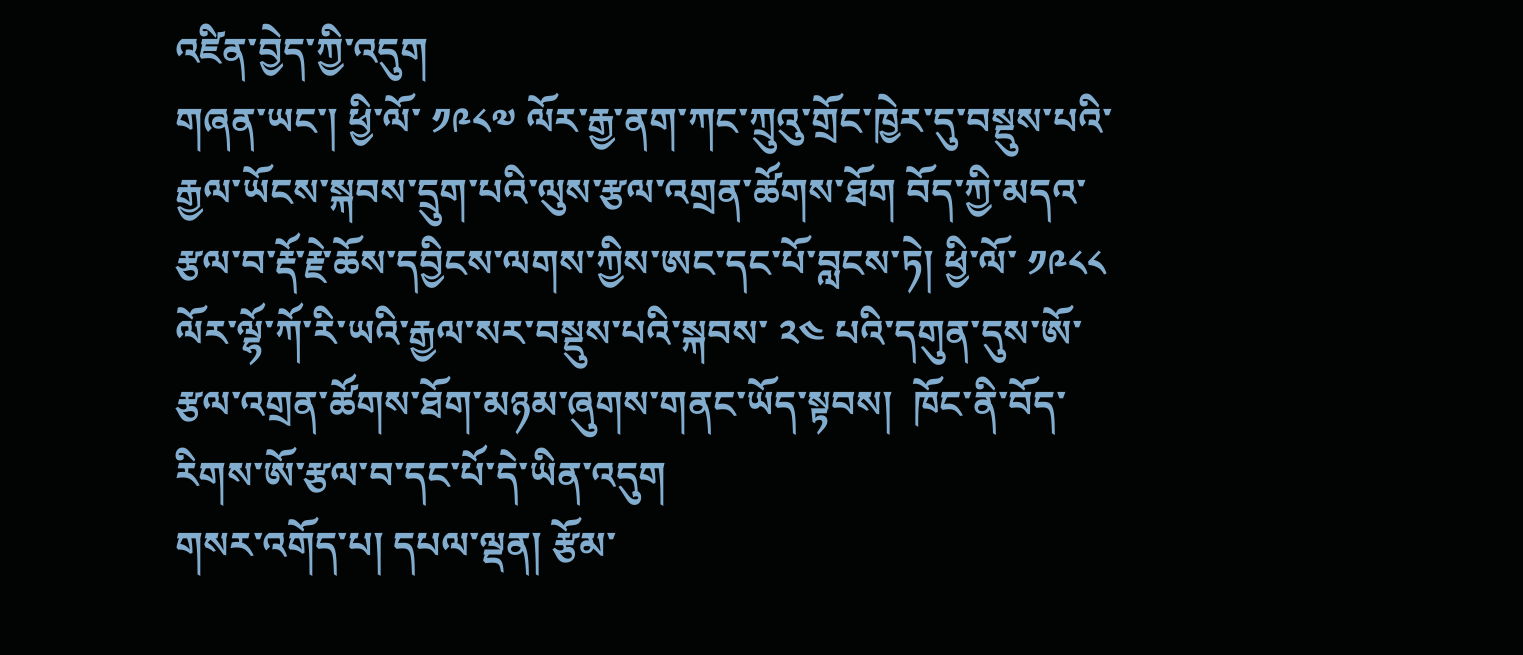འཛིན་བྱེད་ཀྱི་འདུག
གཞན་ཡང་། ཕྱི་ལོ་ ༡༩༨༧ ལོར་རྒྱ་ནག་ཀང་ཀྲུའུ་གྲོང་ཁྱེར་དུ་བསྡུས་པའི་རྒྱལ་ཡོངས་སྐབས་དྲུག་པའི་ལུས་རྩལ་འགྲན་ཚོགས་ཐོག བོད་ཀྱི་མདའ་རྩལ་བ་རྡོ་རྗེ་ཆོས་དབྱིངས་ལགས་ཀྱིས་ཨང་དང་པོ་བླངས་ཏེ། ཕྱི་ལོ་ ༡༩༨༨ ལོར་ལྷོ་ཀོ་རི་ཡའི་རྒྱལ་སར་བསྡུས་པའི་སྐབས་ ༢༤ པའི་དགུན་དུས་ཨོ་རྩལ་འགྲན་ཚོགས་ཐོག་མཉམ་ཞུགས་གནང་ཡོད་སྟབས།  ཁོང་ནི་བོད་རིགས་ཨོ་རྩལ་བ་དང་པོ་དེ་ཡིན་འདུག
གསར་འགོད་པ། དཔལ་ལྡན། རྩོམ་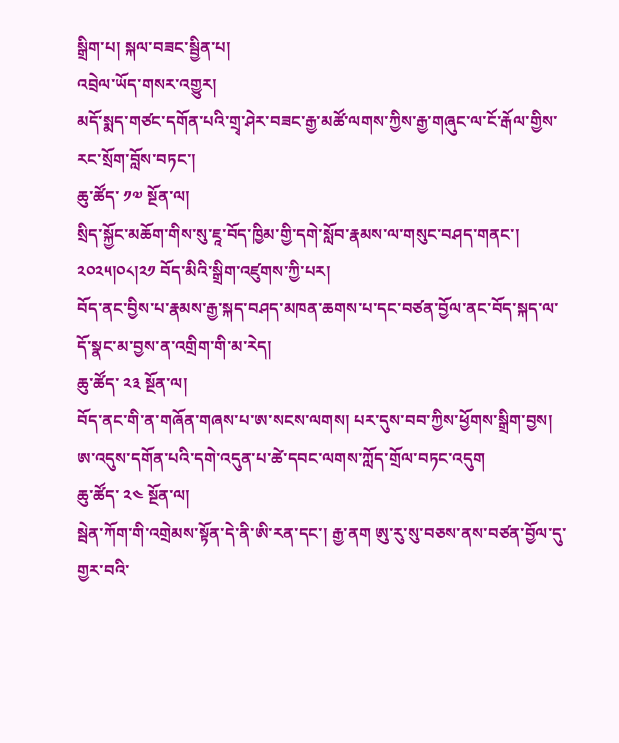སྒྲིག་པ། སྐལ་བཟང་སྦྱིན་པ།
འབྲེལ་ཡོད་གསར་འགྱུར།
མདོ་སྨད་གཙང་དགོན་པའི་གྲྭ་ཤེར་བཟང་རྒྱ་མཚོ་ལགས་ཀྱིས་རྒྱ་གཞུང་ལ་ངོ་རྒོལ་གྱིས་རང་སྲོག་བློས་བཏང་།
ཆུ་ཚོད་ ༡༧ སྔོན་ལ།
སྲིད་སྐྱོང་མཆོག་གིས་སུ་ཇཱ་བོད་ཁྱིམ་གྱི་དགེ་སློབ་རྣམས་ལ་གསུང་བཤད་གནང་། ༢༠༢༥།༠༨།༢༡ བོད་མིའི་སྒྲིག་འཛུགས་ཀྱི་པར།
བོད་ནང་བྱིས་པ་རྣམས་རྒྱ་སྐད་བཤད་མཁན་ཆགས་པ་དང་བཙན་བྱོལ་ནང་བོད་སྐད་ལ་དོ་སྣང་མ་བྱས་ན་འགྲིག་གི་མ་རེད།
ཆུ་ཚོད་ ༢༣ སྔོན་ལ།
བོད་ནང་གི་ན་གཞོན་གཞས་པ་ཨ་སངས་ལགས། པར་དུས་བབ་ཀྱིས་ཕྱོགས་སྒྲིག་བྱས།
ཨ་འདུས་དགོན་པའི་དགེ་འདུན་པ་ཚེ་དབང་ལགས་ཀློད་གྲོལ་བཏང་འདུག
ཆུ་ཚོད་ ༢༤ སྔོན་ལ།
སྦེན་ཀོག་གི་འགྲེམས་སྟོན་དེ་ནི་ཨི་རན་དང་། རྒྱ་ནག ཨུ་རུ་སུ་བཅས་ནས་བཙན་བྱོལ་དུ་གྱར་བའི་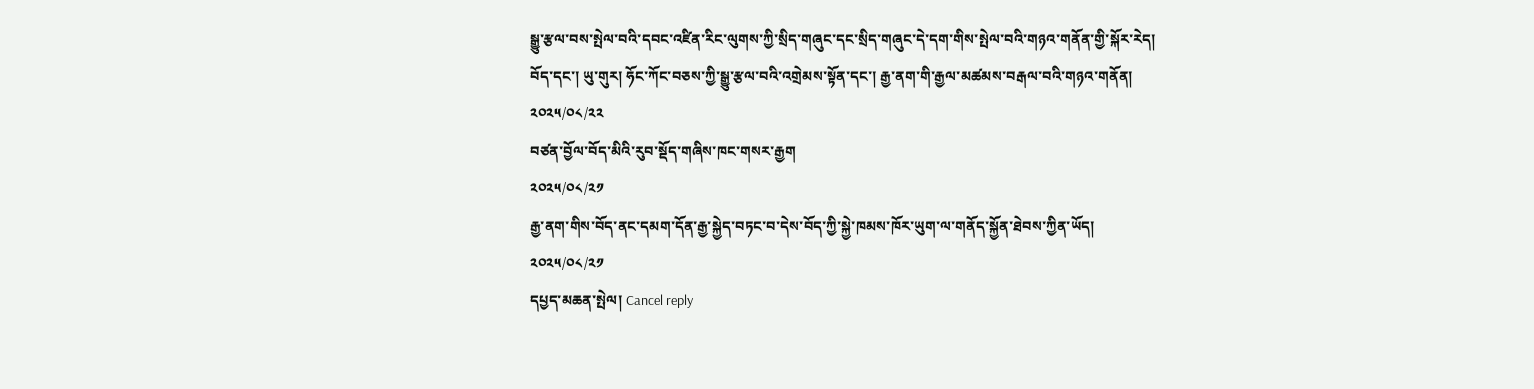སྒྱུ་རྩལ་བས་སྤེལ་བའི་དབང་འཛིན་རིང་ལུགས་ཀྱི་སྲིད་གཞུང་དང་སྲིད་གཞུང་དེ་དག་གིས་སྤེལ་བའི་གཉའ་གནོན་གྱི་སྐོར་རེད།
བོད་དང་། ཡུ་གུར། ཧོང་ཀོང་བཅས་ཀྱི་སྒྱུ་རྩལ་བའི་འགྲེམས་སྟོན་དང་། རྒྱ་ནག་གི་རྒྱལ་མཚམས་བརྒལ་བའི་གཉའ་གནོན།
༢༠༢༥/༠༨/༢༢
བཙན་བྱོལ་བོད་མིའི་རུབ་སྡོད་གཞིས་ཁང་གསར་རྒྱག
༢༠༢༥/༠༨/༢༡
རྒྱ་ནག་གིས་བོད་ནང་དམག་དོན་རྒྱ་སྐྱེད་བཏང་བ་དེས་བོད་ཀྱི་སྐྱེ་ཁམས་ཁོར་ཡུག་ལ་གནོད་སྐྱོན་ཐེབས་ཀྱིན་ཡོད།
༢༠༢༥/༠༨/༢༡
དཔྱད་མཆན་སྤེལ། Cancel reply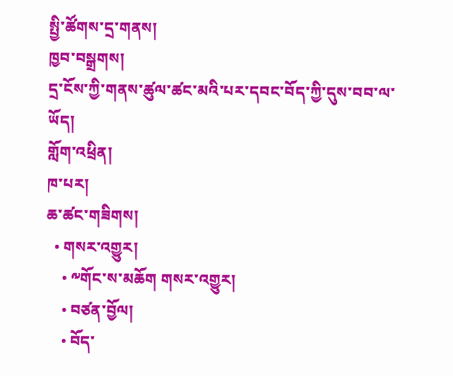སྤྱི་ཚོགས་དྲ་གནས།
ཁྱབ་བསྒྲགས།
དྲ་ངོས་ཀྱི་གནས་ཚུལ་ཚང་མའི་པར་དབང་བོད་ཀྱི་དུས་བབ་ལ་ཡོད།
གློག་འཕྲིན།
ཁ་པར།
ཆ་ཚང་གཟིགས།
  • གསར་འགྱུར།
    • ༸གོང་ས་མཆོག གསར་འགྱུར།
    • བཙན་བྱོལ།
    • བོད་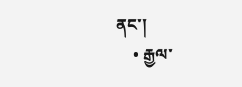ནང་།
    • རྒྱལ་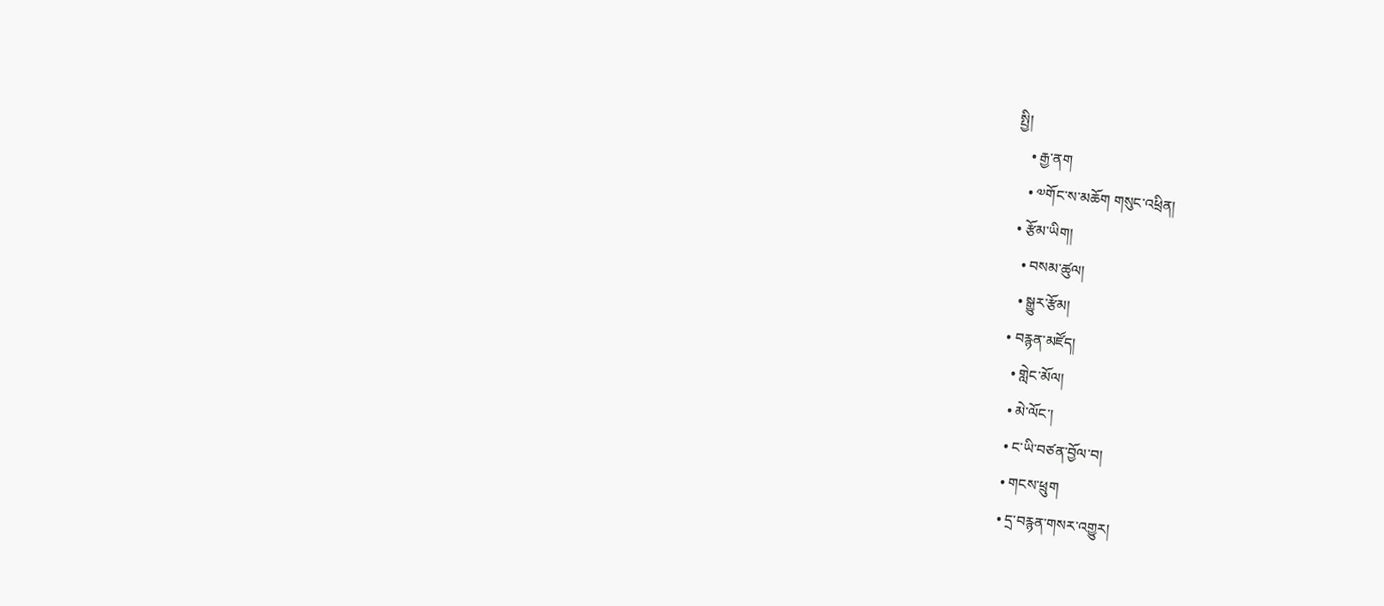སྤྱི།
    • རྒྱ་ནག
    • ༧གོང་ས་མཆོག གསུང་འཕྲིན།
  • རྩོམ་ཡིག།
    • བསམ་ཚུལ།
    • སྒྱུར་རྩོམ།
  • བརྙན་མཛོད།
    • གླེང་མོལ།
    • མེ་ལོང་།
    • ང་ཡི་བཙན་བྱོལ་བ།
    • གངས་ཕྲུག
    • དྲ་བརྙན་གསར་འགྱུར།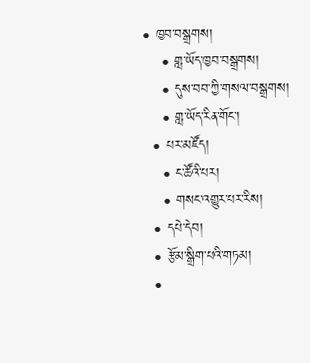• ཁྱབ་བསྒྲགས།
    • གླ་ཡོད་ཁྱབ་བསྒྲགས།
    • དུས་བབ་ཀྱི་གསལ་བསྒྲགས།
    • གླ་ཡོད་རིན་གོང་།
  • པར་མཛོད།
    • ང་ཚོའི་པར།
    • གསང་འགྱུར་པར་རིས།
  • དཔེ་དེབ།
  • རྩོམ་སྒྲིག་པའི་གཏམ།
  •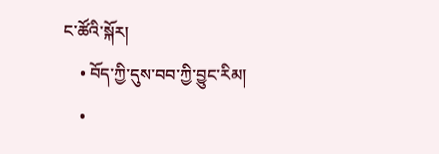ང་ཚོའི་སྐོར།
    • བོད་ཀྱི་དུས་བབ་ཀྱི་བྱུང་རིམ།
    •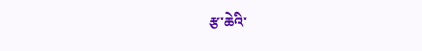རྩ་ཆེའི་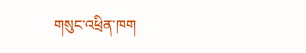གསུང་འཕྲིན་ཁག